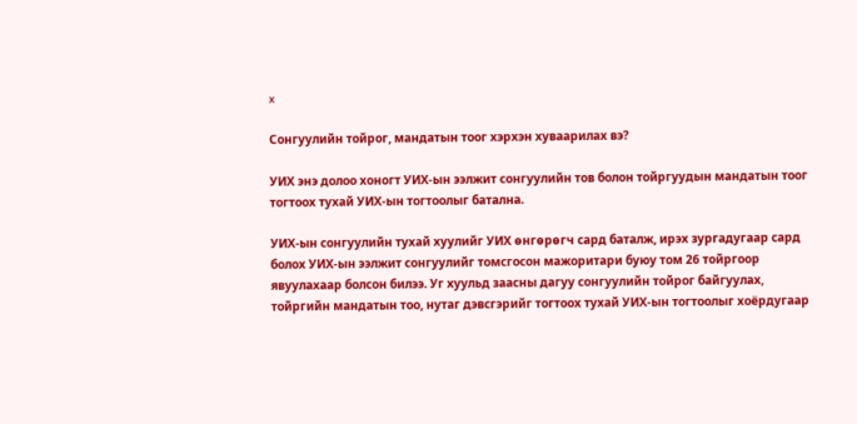x

Сонгуулийн тойрог, мандатын тоог хэрхэн хуваарилах вэ?

УИХ энэ долоо хоногт УИХ-ын ээлжит сонгуулийн тов болон тойргуудын мандатын тоог тогтоох тухай УИХ-ын тогтоолыг батална.

УИХ-ын сонгуулийн тухай хуулийг УИХ өнгөрөгч сард баталж, ирэх зургадугаар сард болох УИХ-ын ээлжит сонгуулийг томсгосон мажоритари буюу том 26 тойргоор явуулахаар болсон билээ. Уг хуульд заасны дагуу сонгуулийн тойрог байгуулах, тойргийн мандатын тоо, нутаг дэвсгэрийг тогтоох тухай УИХ-ын тогтоолыг хоёрдугаар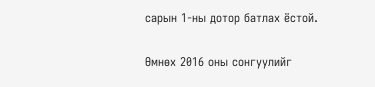сарын 1-ны дотор батлах ёстой.

Өмнөх 2016 оны сонгуулийг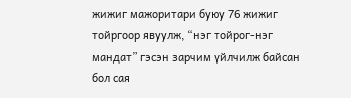жижиг мажоритари буюу 76 жижиг тойргоор явуулж, “нэг тойрог-нэг мандат” гэсэн зарчим үйлчилж байсан бол сая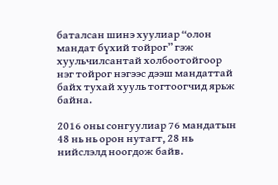баталсан шинэ хуулиар “олон мандат бүхий тойрог” гэж хуульчилсантай холбоотойгоор нэг тойрог нэгээс дээш мандаттай байх тухай хууль тогтоогчид ярьж байна.

2016 оны сонгуулиар 76 мандатын 48 нь нь орон нутагт, 28 нь нийслэлд ноогдож байв.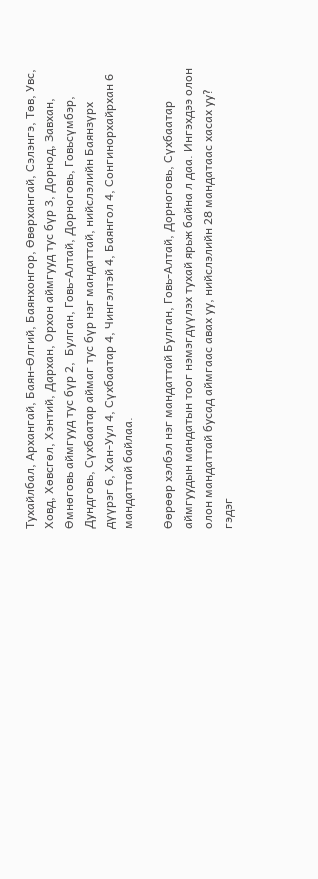Тухайлбал, Архангай, Баян-Өлгий, Баянхонгор, Өвөрхангай, Сэлэнгэ, Төв, Увс, Ховд, Хөвсгөл, Хэнтий, Дархан, Орхон аймгууд тус бүр 3, Дорнод, Завхан, Өмнөговь аймгууд тус бүр 2,  Булган, Говь-Алтай, Дорноговь, Говьсүмбэр, Дундговь, Сүхбаатар аймаг тус бүр нэг мандаттай, нийслэлийн Баянзүрх дүүрэг 6, Хан-Уул 4, Сүхбаатар 4, Чингэлтэй 4, Баянгол 4, Сонгинорхайрхан 6 мандаттай байлаа.

Өөрөөр хэлбэл нэг мандаттай Булган, Говь-Алтай, Дорноговь, Сүхбаатар аймгуудын мандатын тоог нэмэгдүүлэх тухай ярьж байна л даа. Ингэхдээ олон олон мандаттай бусад аймгаас авах уу, нийслэлийн 28 мандатаас хасах уу? гэдэг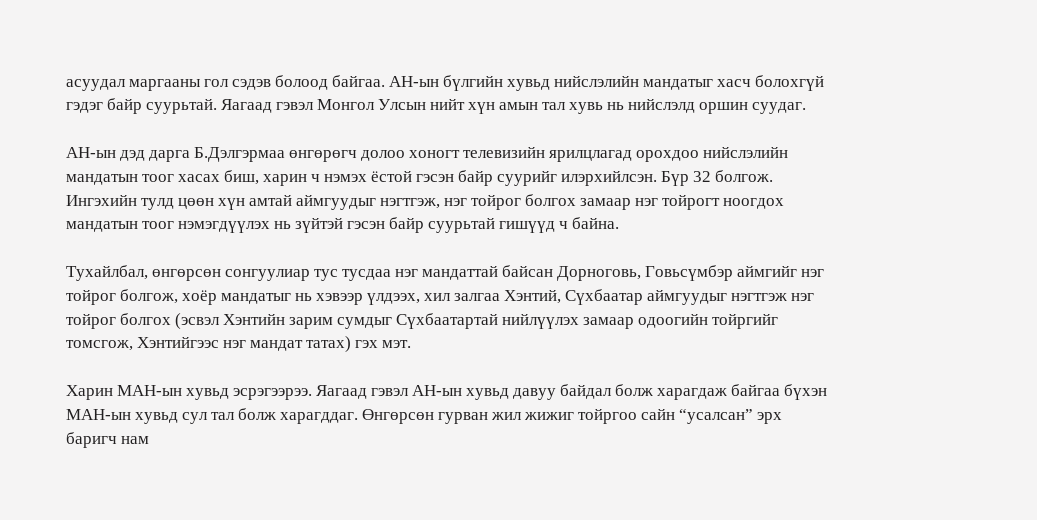асуудал маргааны гол сэдэв болоод байгаа. АН-ын бүлгийн хувьд нийслэлийн мандатыг хасч болохгүй гэдэг байр суурьтай. Яагаад гэвэл Монгол Улсын нийт хүн амын тал хувь нь нийслэлд оршин суудаг.

АН-ын дэд дарга Б.Дэлгэрмаа өнгөрөгч долоо хоногт телевизийн ярилцлагад орохдоо нийслэлийн мандатын тоог хасах биш, харин ч нэмэх ёстой гэсэн байр суурийг илэрхийлсэн. Бүр 32 болгож. Ингэхийн тулд цөөн хүн амтай аймгуудыг нэгтгэж, нэг тойрог болгох замаар нэг тойрогт ноогдох мандатын тоог нэмэгдүүлэх нь зүйтэй гэсэн байр суурьтай гишүүд ч байна.

Тухайлбал, өнгөрсөн сонгуулиар тус тусдаа нэг мандаттай байсан Дорноговь, Говьсүмбэр аймгийг нэг тойрог болгож, хоёр мандатыг нь хэвээр үлдээх, хил залгаа Хэнтий, Сүхбаатар аймгуудыг нэгтгэж нэг тойрог болгох (эсвэл Хэнтийн зарим сумдыг Сүхбаатартай нийлүүлэх замаар одоогийн тойргийг томсгож, Хэнтийгээс нэг мандат татах) гэх мэт.

Харин МАН-ын хувьд эсрэгээрээ. Яагаад гэвэл АН-ын хувьд давуу байдал болж харагдаж байгаа бүхэн МАН-ын хувьд сул тал болж харагддаг. Өнгөрсөн гурван жил жижиг тойргоо сайн “усалсан” эрх баригч нам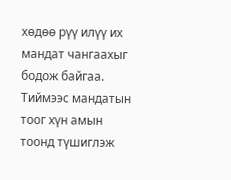хөдөө рүү илүү их мандат чангаахыг бодож байгаа. Тиймээс мандатын тоог хүн амын тоонд түшиглэж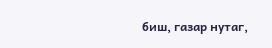биш, газар нутаг,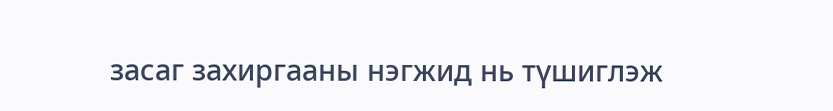засаг захиргааны нэгжид нь түшиглэж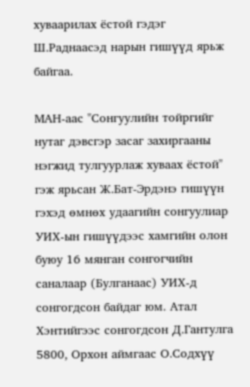хуваарилах ёстой гэдэг Ш.Раднаасэд нарын гишүүд ярьж байгаа.

МАН-аас "Сонгуулийн тойргийг нутаг дэвсгэр засаг захиргааны нэгжид тулгуурлаж хуваах ёстой" гэж ярьсан Ж.Бат-Эрдэнэ гишүүн гэхэд өмнөх удаагийн сонгуулиар УИХ-ын гишүүдээс хамгийн олон буюу 16 мянган сонгогчийн саналаар (Булганаас) УИХ-д сонгогдсон байдаг юм. Атал Хэнтийгээс сонгогдсон Д.Гантулга 5800, Орхон аймгаас О.Содхүү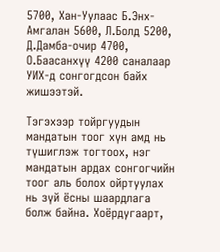5700, Хан-Уулаас Б.Энх-Амгалан 5600, Л.Болд 5200, Д.Дамба-очир 4700, О.Баасанхүү 4200 саналаар УИХ-д сонгогдсон байх жишээтэй.

Тэгэхээр тойргуудын мандатын тоог хүн амд нь түшиглэж тогтоох, нэг мандатын ардах сонгогчийн тоог аль болох ойртуулах нь зүй ёсны шаардлага болж байна. Хоёрдугаарт,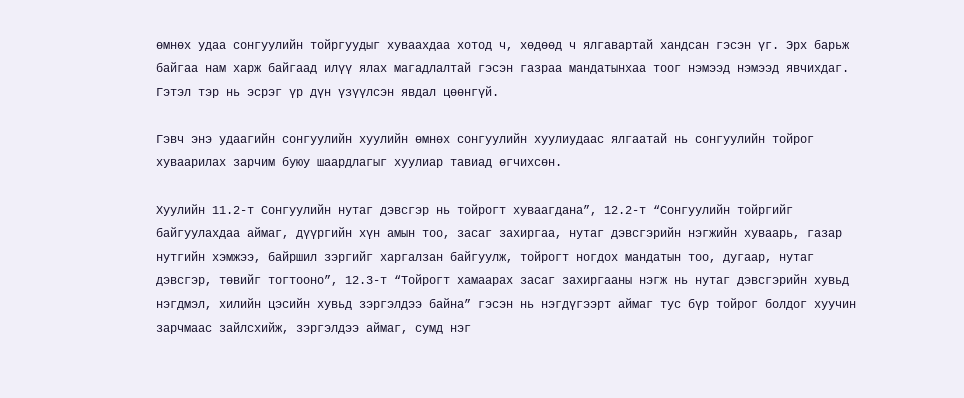өмнөх удаа сонгуулийн тойргуудыг хуваахдаа хотод ч, хөдөөд ч ялгавартай хандсан гэсэн үг. Эрх барьж байгаа нам харж байгаад илүү ялах магадлалтай гэсэн газраа мандатынхаа тоог нэмээд нэмээд явчихдаг. Гэтэл тэр нь эсрэг үр дүн үзүүлсэн явдал цөөнгүй.

Гэвч энэ удаагийн сонгуулийн хуулийн өмнөх сонгуулийн хуулиудаас ялгаатай нь сонгуулийн тойрог хуваарилах зарчим буюу шаардлагыг хуулиар тавиад өгчихсөн.

Хуулийн 11.2-т Сонгуулийн нутаг дэвсгэр нь тойрогт хуваагдана”, 12.2-т “Сонгуулийн тойргийг байгуулахдаа аймаг, дүүргийн хүн амын тоо, засаг захиргаа, нутаг дэвсгэрийн нэгжийн хуваарь, газар нутгийн хэмжээ, байршил зэргийг харгалзан байгуулж, тойрогт ногдох мандатын тоо, дугаар, нутаг дэвсгэр, төвийг тогтооно”, 12.3-т “Тойрогт хамаарах засаг захиргааны нэгж нь нутаг дэвсгэрийн хувьд нэгдмэл, хилийн цэсийн хувьд зэргэлдээ байна” гэсэн нь нэгдүгээрт аймаг тус бүр тойрог болдог хуучин зарчмаас зайлсхийж, зэргэлдээ аймаг, сумд нэг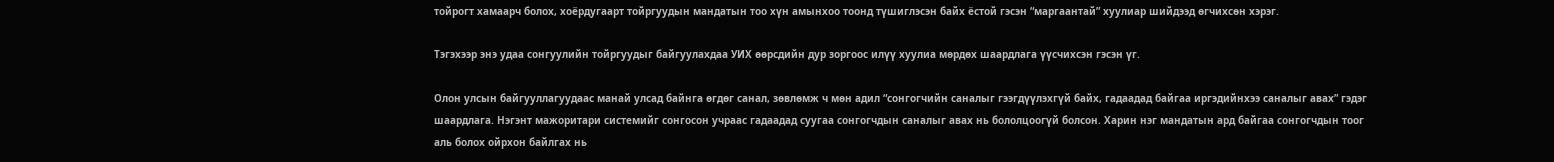тойрогт хамаарч болох, хоёрдугаарт тойргуудын мандатын тоо хүн амынхоо тоонд түшиглэсэн байх ёстой гэсэн “маргаантай” хуулиар шийдээд өгчихсөн хэрэг.

Тэгэхээр энэ удаа сонгуулийн тойргуудыг байгуулахдаа УИХ өөрсдийн дур зоргоос илүү хуулиа мөрдөх шаардлага үүсчихсэн гэсэн үг.

Олон улсын байгууллагуудаас манай улсад байнга өгдөг санал, зөвлөмж ч мөн адил “сонгогчийн саналыг гээгдүүлэхгүй байх, гадаадад байгаа иргэдийнхээ саналыг авах” гэдэг шаардлага. Нэгэнт мажоритари системийг сонгосон учраас гадаадад суугаа сонгогчдын саналыг авах нь бололцоогүй болсон. Харин нэг мандатын ард байгаа сонгогчдын тоог аль болох ойрхон байлгах нь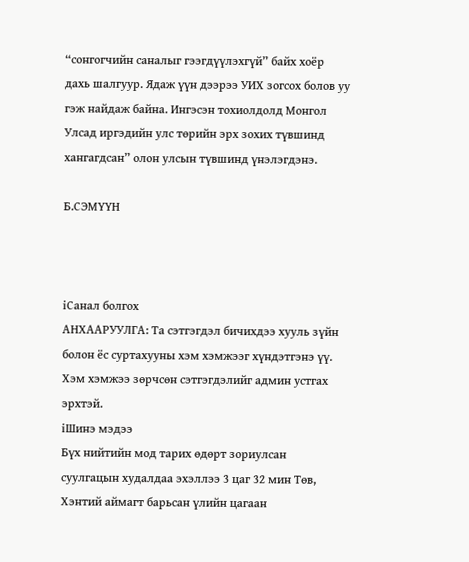“сонгогчийн саналыг гээгдүүлэхгүй” байх хоёр дахь шалгуур. Ядаж үүн дээрээ УИХ зогсох болов уу гэж найдаж байна. Ингэсэн тохиолдолд Монгол Улсад иргэдийн улс төрийн эрх зохих түвшинд хангагдсан” олон улсын түвшинд үнэлэгдэнэ.

Б.СЭМҮҮН



iСанал болгох
АНХААРУУЛГА: Та сэтгэгдэл бичихдээ хууль зүйн болон ёс суртахууны хэм хэмжээг хүндэтгэнэ үү. Хэм хэмжээ зөрчсөн сэтгэгдэлийг админ устгах эрхтэй.
iШинэ мэдээ
Бүх нийтийн мод тарих өдөрт зориулсан суулгацын худалдаа эхэллээ 3 цаг 32 мин Төв, Хэнтий аймагт барьсан үлийн цагаан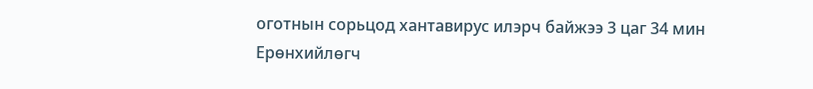оготнын сорьцод хантавирус илэрч байжээ 3 цаг 34 мин Ерөнхийлөгч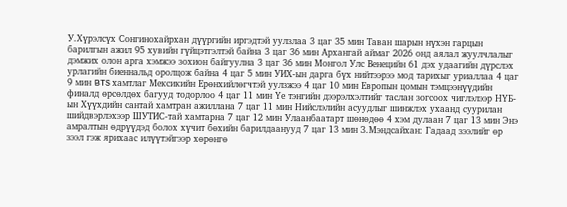У.Хүрэлсүх Сонгинохайрхан дүүргийн иргэдтэй уулзлаа 3 цаг 35 мин Таван шарын нүхэн гарцын барилгын ажил 95 хувийн гүйцэтгэлтэй байна 3 цаг 36 мин Архангай аймаг 2026 онд аялал жуулчлалыг дэмжих олон арга хэмжээ зохион байгуулна 3 цаг 36 мин Монгол Улс Венецийн 61 дэх удаагийн дүрслэх урлагийн биеннальд оролцож байна 4 цаг 5 мин УИХ-ын дарга бүх нийтээрээ мод тарихыг уриаллаа 4 цаг 9 мин BTS хамтлаг Мексикийн Ерөнхийлөгчтэй уулзжээ 4 цаг 10 мин Европын цомын тэмцээнүүдийн финалд өрсөлдөх багууд тодорлоо 4 цаг 11 мин Үе тэнгийн дээрэлхэлтийг таслан зогсоох чиглэлээр НҮБ-ын Хүүхдийн сантай хамтран ажиллана 7 цаг 11 мин Нийслэлийн асуудлыг шинжлэх ухаанд суурилан шийдвэрлэхээр ШУТИС-тай хамтарна 7 цаг 12 мин Улаанбаатарт шөнөдөө 4 хэм дулаан 7 цаг 13 мин Энэ амралтын өдрүүдэд болох хүчит бөхийн барилдаанууд 7 цаг 13 мин З.Мэндсайхан: Гадаад зээлийг өр зээл гэж ярихаас илүүтэйгээр хөрөнгө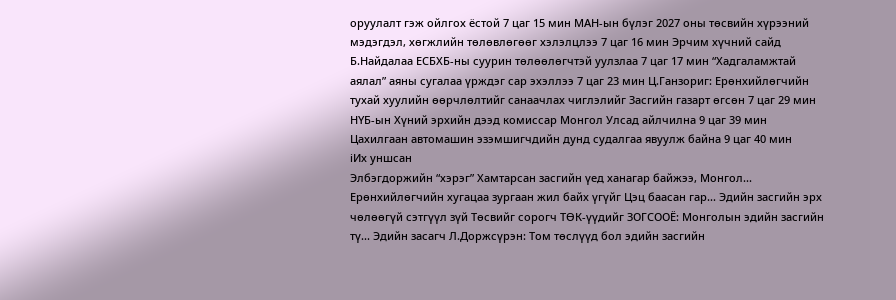оруулалт гэж ойлгох ёстой 7 цаг 15 мин МАН-ын бүлэг 2027 оны төсвийн хүрээний мэдэгдэл, хөгжлийн төлөвлөгөөг хэлэлцлээ 7 цаг 16 мин Эрчим хүчний сайд Б.Найдалаа ЕСБХБ-ны суурин төлөөлөгчтэй уулзлаа 7 цаг 17 мин “Хадгаламжтай аялал” аяны сугалаа үрждэг сар эхэллээ 7 цаг 23 мин Ц.Ганзориг: Ерөнхийлөгчийн тухай хуулийн өөрчлөлтийг санаачлах чиглэлийг Засгийн газарт өгсөн 7 цаг 29 мин НҮБ-ын Хүний эрхийн дээд комиссар Монгол Улсад айлчилна 9 цаг 39 мин Цахилгаан автомашин эзэмшигчдийн дунд судалгаа явуулж байна 9 цаг 40 мин
iИх уншсан
Элбэгдоржийн “хэрэг” Хамтарсан засгийн үед ханагар байжээ, Монгол... Ерөнхийлөгчийн хугацаа зургаан жил байх үгүйг Цэц баасан гар... Эдийн засгийн эрх чөлөөгүй сэтгүүл зүй Төсвийг сорогч ТӨК-үүдийг ЗОГСООЁ: Монголын эдийн засгийн тү... Эдийн засагч Л.Доржсүрэн: Том төслүүд бол эдийн засгийн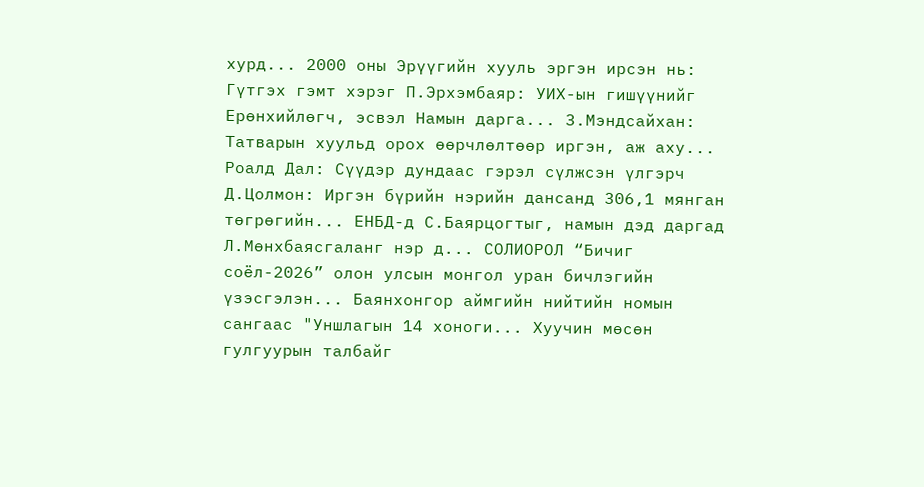хурд... 2000 оны Эрүүгийн хууль эргэн ирсэн нь: Гүтгэх гэмт хэрэг П.Эрхэмбаяр: УИХ-ын гишүүнийг Ерөнхийлөгч, эсвэл Намын дарга... З.Мэндсайхан: Татварын хуульд орох өөрчлөлтөөр иргэн, аж аху... Роалд Дал: Сүүдэр дундаас гэрэл сүлжсэн үлгэрч Д.Цолмон: Иргэн бүрийн нэрийн дансанд 306,1 мянган төгрөгийн... ЕНБД-д С.Баярцогтыг, намын дэд даргад Л.Мөнхбаясгаланг нэр д... СОЛИОРОЛ “Бичиг соёл-2026” олон улсын монгол уран бичлэгийн үзэсгэлэн... Баянхонгор аймгийн нийтийн номын сангаас "Уншлагын 14 хоноги... Хуучин мөсөн гулгуурын талбайг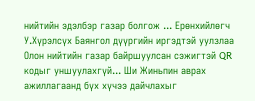нийтийн эдэлбэр газар болгож ... Ерөнхийлөгч У.Хүрэлсүх Баянгол дүүргийн иргэдтэй уулзлаа Олон нийтийн газар байршуулсан сэжигтэй QR кодыг уншуулахгүй... Ши Жиньпин аврах ажиллагаанд бүх хүчээ дайчлахыг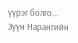үүрэг болго... Зүүн Нарангийн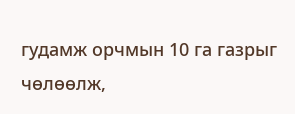гудамж орчмын 10 га газрыг чөлөөлж,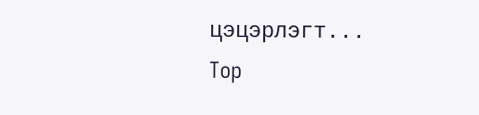цэцэрлэгт...
Top